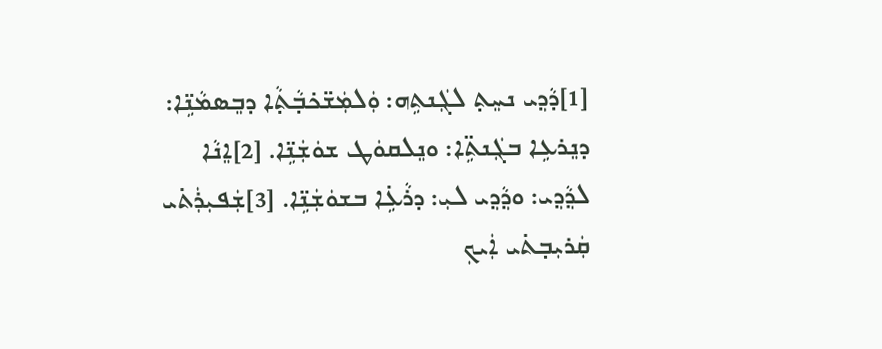[1]ܕܵܕ݂ܝ ܢܚܸܬ̣ ܠܓܲܢܬܹܗ: ܘܲܠܡܲܫ̈ܟ̇ܒ̣ܵܬ̣ܵܐ ܕܒܸܣܡܵܢܹ̈ܐ: ܕܢܸܪܥܹܐ ܒܓܲܢܬܹ̈ܐ: ܘܢܸܠܩܘܿܛ ܫܘܿܫܲܢܹ̈ܐ. [2]ܐܸܢܵܐ ܠܕ݂ܵܕ݂ܝ: ܘܕ݂ܵܕ݂ܝ ܠܝܼ: ܕܪܵܥܹ̇ܐ ܒܫܘܿܫܲܢܹ̈ܐ. [3]ܫܲܦܝܼܪܲܬ̇ܝ ܩܲܪܝܼܒ̣ܬ̇ܝ ܐܲܝܟ݂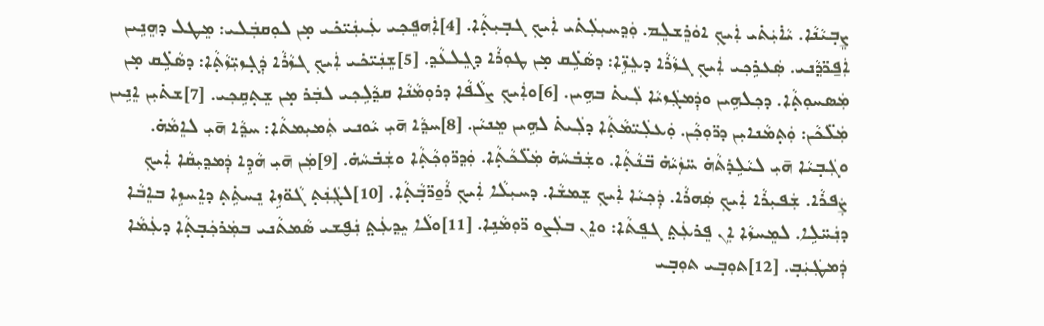ܨܸܒ̣ܝܵܢܵܐ. ܝܵܐ̇ܝܲܬ̇ܝ ܐܲܝܟ݂ ܐܘܿܪܸܫܠܸܡ. ܘܲܕ݂ܚܝܼܠܲܬ̇ܝ ܐܲܝܟ݂ ܓܒ̣ܝܼܬ̣ܵܐ. [4]ܐܲܗܦܸܟ݂ܝ ܥܲܝܢܲܝ̈ܟ̇ܝ ܡ̣ܢ ܠܘܼܩܒܲܠܝ: ܡܸܛܠ ܕܗܸܢܹܝܢ ܐܲܦ̱ܪ̈ܕ݂ܵܢܝ. ܣܲܥܪܹܟ݂ܝ ܐܲܝܟ݂ ܓܙܵܪܵܐ ܕܥܸܙܹ̈ܐ: ܕܣܵܠܹ̇ܩ ܡ̣ܢ ܛܘܼܪܵܐ ܕܓܸܠܥܵܕ݂. [5]ܫܸܢܲܝ̈ܟ̇ܝ ܐܲܝܟ݂ ܓܙܵܪܵܐ ܕܲܓ̣ܙܝܼ̈ܙܵܬ̣ܵܐ: ܕܣܵܠܹ̇ܩ ܡ̣ܢ ܡܲܣܚܘܼܬ̣ܵܐ. ܕܟ݂ܠܗܹܝܢ ܘܕܲܡܓܲܙܝܵܐ ܠܲܝܬ̇ ܒܗܹܝܢ. [6]ܘܐܲܝܟ݂ ܨܠܵܦܵܐ ܕܪܘܼܡܵܢܵܐ ܩܕ݂ܵܠܹܟ݂ܝ ܠܒܲܪ ܡ̣ܢ ܫܸܬ̣ܩܹܟ݂ܝ. [7]ܫܬ̇ܝܼܢ ܐܸܢܹܝܢ ܡܲܠ̈ܟܵܢ: ܘܲܬ̣ܡܵܢܐܝܼܢ ܕܪ̈ܘܼܟ݂ܵܢ. ܘܲܥܠܲܝ̈ܡܵܬ̣ܵܐ ܕܠܲܝܬ̇ ܠܗܹܝܢ ܡܸܢܝܵܢ. [8]ܚܕ݂ܵܐ ܗ̄ܝܼ ܝܵܘܢܝ ܬܲܡܝܼܡܬܵܐ: ܚܕ݂ܵܐ ܗ̄ܝܼ ܠܐܸܡܵܗ̇. ܘܓܲܒ̣ܝܵܐ ܗ̄ܝܼ ܠܝܵܠܹܕ̇ܬܵܗ̇ ܚ̈ܙܲܝܵܗ̇ ܒ̈ܢܵܬ̣ܵܐ. ܘܫܲܒ̇ܚܵܗ̇ ܡܲܠ̈ܟܵܬ̣ܵܐ. ܘܲܕ݂ܪ̈ܘܼܟ݂ܵܬ̣ܵܐ ܘܫܲܒ̇ܚܵܗ̇. [9]ܡܲܢ ܗ̄ܝܼ ܗܵܕܹܐ ܕܲܡܕ݂ܝܼܩܵܐ ܐܲܝܟ݂ ܨܲܦܪܵܐ. ܫܲܦܝܼܪܵܐ ܐܲܝܟ݂ ܣܲܗܪܵܐ. ܕܲܟ݂ܝܵܐ ܐܲܝܟ݂ ܫܸܡܫܵܐ. ܕܚܝܼܠܵܐ ܐܲܝܟ݂ ܪܵܘ̱ܪ̈ܒ̣ܵܬ̣ܵܐ. [10]ܠܓܲܢܲܬ̣ ܓܵܘ̈ܙܹܐ ܢܸܚܬܹ̇ܬ̣ ܕܐܸܚܙܹܐ ܒܐܸܒܵܐ ܕܢܲܚ̈ܠܹܐ. ܠܡܸܚܙܵܐ ܐܸܢ ܦܸܪܥܲܬ̤ ܓܦܸܬܵܐ: ܘܐܸܢ ܒܠܲܨܘ ܪ̈ܘܼܡܵܢܹܐ. [11]ܘܠܵܐ ܝܸܕ݂ܥܲܬ̤ ܢܲܦ̮ܫܝ ܣܵܡܬܵܢܝ ܒܡܲܪܟܲܒ̣ܬ̣ܵܐ ܕܥܲܡܵܐ ܕܲܡܛܲܝܲܒ̣. [12]ܬܘܼܒ̣ܝ ܬܘܼܒ̣ܝ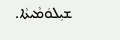ܫܝܼܠܘܿܡܵܝܬܵܐ.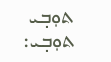ܬܘܼܒ̣ܝ ܬܘܼܒ̣ܝ: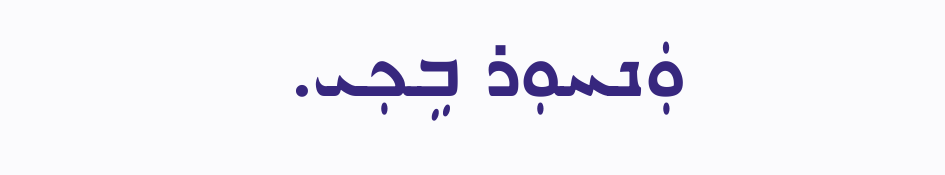ܘܲܢܚܘܼܪ ܒܹܟ݂ܝ.